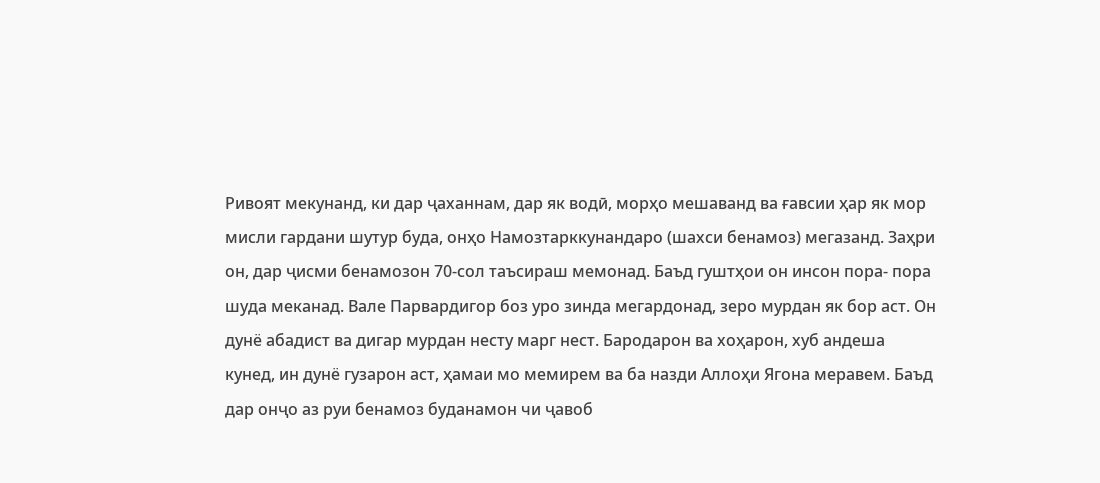Ривоят мекунанд, ки дар ҷаханнам, дар як водӣ, морҳо мешаванд ва ғавсии ҳар як мор мисли гардани шутур буда, онҳо Намозтарккунандаро (шахси бенамоз) мегазанд. Заҳри он, дар ҷисми бенамозон 70-сол таъсираш мемонад. Баъд гуштҳои он инсон пора- пора шуда меканад. Вале Парвардигор боз уро зинда мегардонад, зеро мурдан як бор аст. Он дунё абадист ва дигар мурдан несту марг нест. Бародарон ва хоҳарон, хуб андеша кунед, ин дунё гузарон аст, ҳамаи мо мемирем ва ба назди Аллоҳи Ягона меравем. Баъд дар онҷо аз руи бенамоз буданамон чи ҷавоб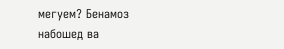мегуем? Бенамоз набошед ва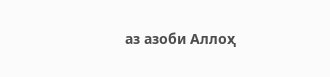аз азоби Аллоҳ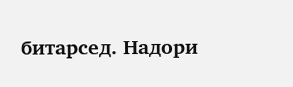битарсед. Надори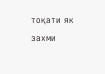тоқати як захми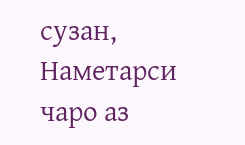сузан, Наметарси чаро аз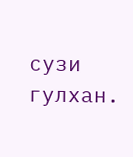сузи гулхан.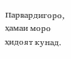Парвардигоро, ҳамаи моро ҳидоят кунад.